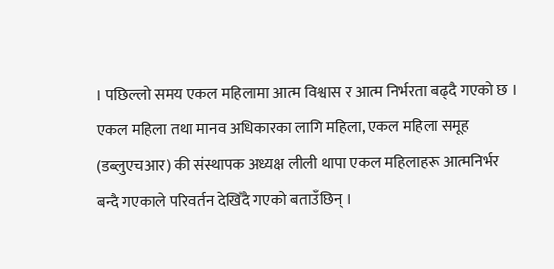। पछिल्लो समय एकल महिलामा आत्म विश्वास र आत्म निर्भरता बढ्दै गएको छ । एकल महिला तथा मानव अधिकारका लागि महिला, एकल महिला समूह (डब्लुएचआर) की संस्थापक अध्यक्ष लीली थापा एकल महिलाहरू आत्मनिर्भर बन्दै गएकाले परिवर्तन देखिँदै गएको बताउँछिन् ।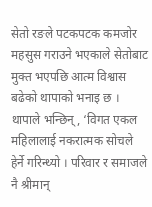सेतो रङले पटकपटक कमजोर महसुस गराउने भएकाले सेतोबाट मुक्त भएपछि आत्म विश्वास बढेको थापाको भनाइ छ । थापाले भन्छिन्, ‘विगत एकल महिलालाई नकरात्मक सोचले हेर्ने गरिन्थ्यो । परिवार र समाजले नै श्रीमान्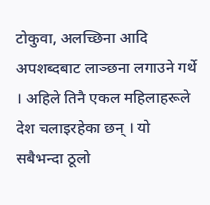टोकुवा, अलच्छिना आदि अपशब्दबाट लाञ्छना लगाउने गर्थे । अहिले तिनै एकल महिलाहरूले देश चलाइरहेका छन् । यो सबैभन्दा ठूलो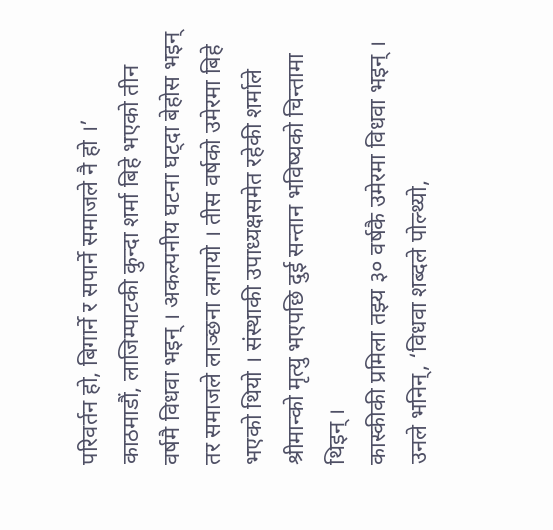परिवर्तन हो, बिगार्ने र सपार्ने समाजले नै हो ।’
काठमाडौं, लाजिम्पाटकी कुन्दा शर्मा बिहे भएको तीन वर्षमै विधवा भइन् । अकल्पनीय घटना घट्दा बेहोस भइन् तर समाजले लाञ्छना लगायो । तीस वर्षको उमेरमा बिहे भएको थियो । संस्थाकी उपाध्यक्षसमेत रहेकी शर्माले श्रीमान्को मृत्यु भएपछि दुई सन्तान भविष्यको चिन्तामा थिइन् ।
कास्कीकी प्रमिला तझ्य ३० वर्षकै उमेरमा विधवा भइन् । उनले भनिन्, ‘विधवा शब्दले पोल्थ्यो,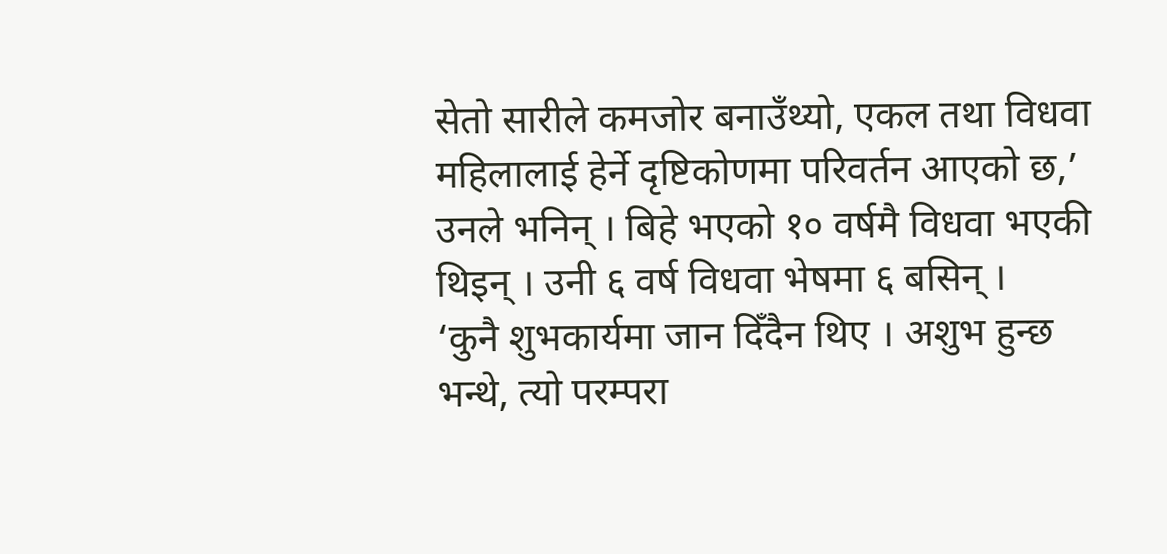सेतो सारीले कमजोर बनाउँथ्यो, एकल तथा विधवा महिलालाई हेर्ने दृष्टिकोणमा परिवर्तन आएको छ,’ उनले भनिन् । बिहे भएको १० वर्षमै विधवा भएकी थिइन् । उनी ६ वर्ष विधवा भेषमा ६ बसिन् ।
‘कुनै शुभकार्यमा जान दिँदैन थिए । अशुभ हुन्छ भन्थे, त्यो परम्परा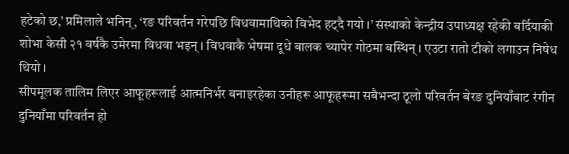हटेको छ,’ प्रमिलाले भनिन्, ‘रङ परिवर्तन गरेपछि विधवामाथिको विभेद हट्दै गयो ।’ संस्थाको केन्द्रीय उपाध्यक्ष रहेकी बर्दियाकी शोभा केसी २१ वर्षकै उमेरमा विधवा भइन् । विधवाकै भेषमा दूधे बालक च्यापेर गोठमा बस्थिन् । एउटा रातो टीको लगाउन निषेध थियो ।
सीपमूलक तालिम लिएर आफूहरूलाई आत्मनिर्भर बनाइरहेका उनीहरू आफूहरूमा सबैभन्दा ठूलो परिवर्तन बेरङ दुनियाँबाट रंगीन दुनियाँमा परिवर्तन हो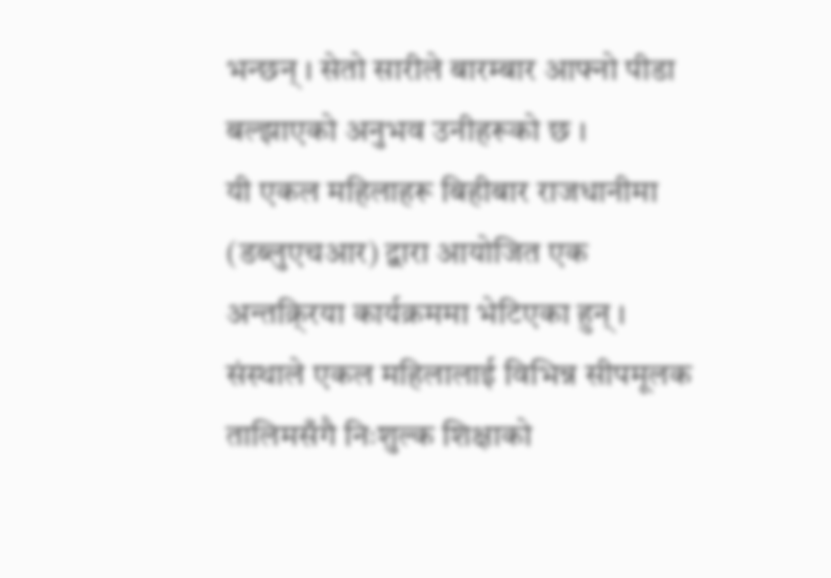भन्छन् । सेतो सारीले बारम्बार आफ्नो पीडा बल्झाएको अनुभव उनीहरूको छ ।
यी एकल महिलाहरू बिहीबार राजधानीमा (डब्लुएचआर) द्वारा आयोजित एक अन्तक्र्रिया कार्यक्रममा भेटिएका हुन् । संस्थाले एकल महिलालाई विभिन्न सीपमूलक तालिमसँगै निःशुल्क शिक्षाको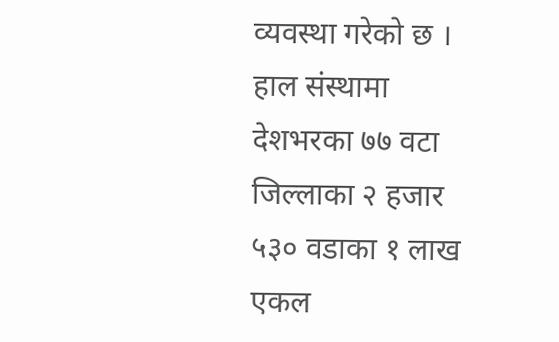व्यवस्था गरेको छ । हाल संस्थामा देशभरका ७७ वटा जिल्लाका २ हजार ५३० वडाका १ लाख एकल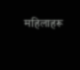महिलाहरू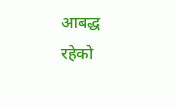आबद्ध रहेको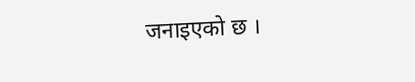जनाइएको छ ।